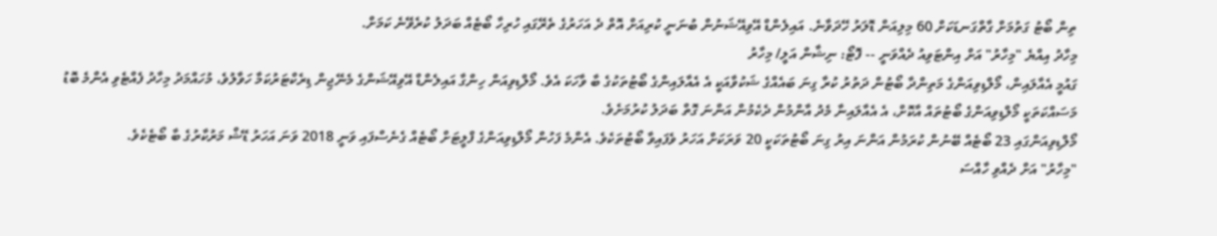ތިން ބޯޓު ގަތުމަށް ގާތްގަނޑަކަށް 60 މިލިއަން ޑޮލަރު ހޭދަވާނެ. އައިލެންޑް އޭވިއޭޝަނުން ބުނަނީ ކުރިއަށް އޮތް ދެ އަހަރުގެ ތެރޭގައި ހުރިހާ ބޯޓެއް ބަދަލު ކުރެވޭނެ ކަމަށް.
މިހާދު އިއްޔެ "މިހާރު" އަށް އިންޓަވިއު ދެއްވަނީ -- ފޮޓޯ: ނިޝާން އަލީ/ މިހާރު
ގައުމީ އެއާލައިން، މޯލްޑިވިއަންގެ މަތިންދާ ބޯޓުން ދަތުރު ކުރާ ގިނަ ބައެއްގެ ޝަކުވާއަކީ އެ އެއާލައިންގެ ބޯޓުތަކުގެ ބާ ވާހަކަ އެވެ. މޯލްޑިވިއަން ހިންގާ އައިލެންޑް އޭވިއޭޝަންގެ މެނޭޖިން ޑިރެކްޓަރުކަމާ ހަވާލުވެ، މުހައްމަދު މިހާދު ފެއްޓެވި އެންމެ ބޮޑު މަސައްކަތަކީ މޯލްޑިވިއަންގެ ބޯޓުތައް އާކޮށް، އެ އެއާލައިނާ މެދު އާންމުން ދެކެމުން އަންނަ ގޮތް ބަދަލު ކުރުމަށެވެ.
މޯލްޑިވިއަންގައި 23 ބޯޓެއް ބޭނުން ކުރަމުން އަންނަ އިރު ގިނަ ބޯޓުތަކަކީ 20 ވަރަކަށް އަހަރު ވެފައިވާ ބޯޓުތަކެވެ. އެންމެ ފަހުން މޯލްޑިވިއަންގެ ފްލީޓަށް ބޯޓެއް ގެނެސްފައި ވަނީ 2018 ވަނަ އަހަރު ޑޭޝް މަރުކާރުގެ ބާ ބޯޓެކެވެ.
"މިހާރު" އަށް ދެއްވި ހާއްސަ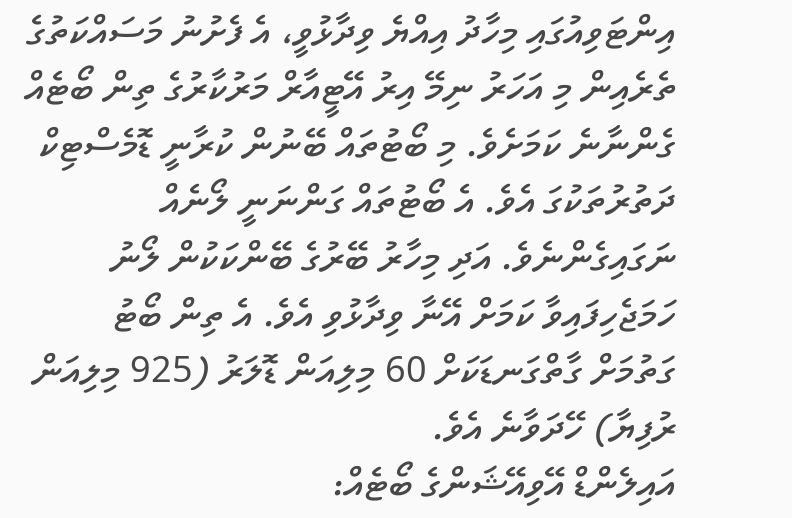އިންޓަވިއުގައި މިހާދު އިއްޔެ ވިދާޅުވީ، އެ ފެށުނު މަސައްކަތުގެ ތެރެއިން މި އަހަރު ނިމޭ އިރު އޭޓީއާރް މަރުކާރުގެ ތިން ބޯޓެއް ގެންނާނެ ކަމަށެވެ. މި ބޯޓުތައް ބޭނުން ކުރާނީ ޑޮމެސްޓިކް ދަތުރުތަކުގަ އެވެ. އެ ބޯޓުތައް ގަންނަނީ ލޯނެއް ނަގައިގެންނެވެ. އަދި މިހާރު ބޭރުގެ ބޭންކަކުން ލޯނު ހަމަޖެހިފައިވާ ކަމަށް އޭނާ ވިދާޅުވި އެވެ. އެ ތިން ބޯޓު ގަތުމަށް ގާތްގަނޑަކަށް 60 މިލިއަން ޑޮލަރު (925 މިލިއަން ރުފިޔާ) ހޭދަވާނެ އެވެ.
އައިލެންޑް އޭވިއޭޝަންގެ ބޯޓެއް: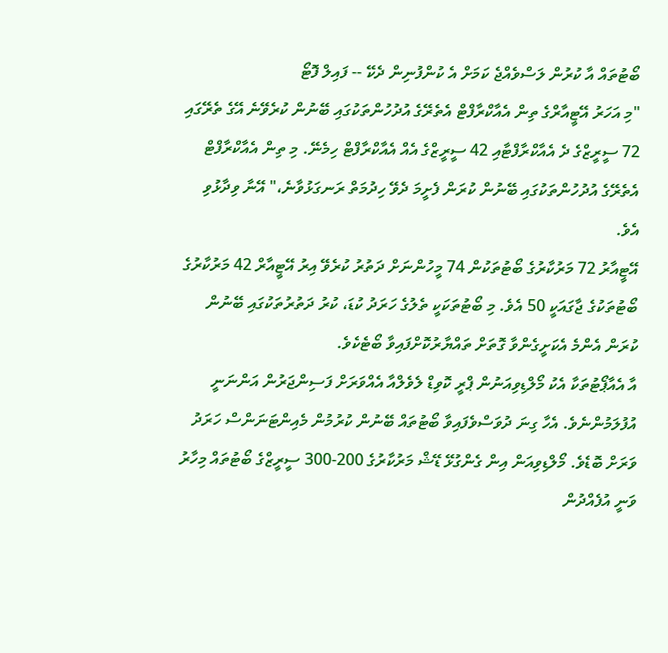ބޯޓުތައް އާ ކުރުން ލަސްވެއްޖެ ކަމަށް އެ ކުންފުނިން ދެކޭ -- ފައިލް ފޮޓޯ
"މި އަހަރު އޭޓީއާރްގެ ތިން އެއާކްރާފްޓް އެތެރޭގެ އުދުހުންތަކުގައި ބޭނުން ކުރެވޭނެ އޭގެ ތެރޭގައި 72 ސީރީޒްގެ ދެ އެއާކްރާފްޓާއި 42 ސީރީޒްގެ އެއް އެއާކްރާފްޓް ހިމެނޭ. މި ތިން އެއާކްރާފްޓް އެތެރޭގެ އުދުހުންތަކުގައި ބޭނުން ކުރަން ފެށީމަ ދެވޭ ހިދުމަތް ރަނގަޅުވާނެ،" އޭނާ ވިދާޅުވި އެވެ.
އޭޓީއާރު 72 މަރުކާރުގެ ބޯޓުތަކުން 74 މީހުންނަށް ދަތުރު ކުރެވޭ އިރު އޭޓީއާރް 42 މަރުކާރުގެ ބޯޓުތަކުގެ ޖާގައަކީ 50 އެވެ. މި ބޯޓުތަކަކީ ތެލުގެ ހަރަދު ކުޑަ، ކުރު ދަތުރުތަކުގައި ބޭނުން ކުރަން އެންމެ އެކަށީގެންވާ ގޮތަށް ތައްޔާރުކޮށްފައިވާ ބޯޓެކެވެ.
އާ އެއާޕޯޓުތަކާ އެކު މޯލްޑިވިއަނުން ޕްރީ ކޮވިޑް ލެވެލްއާ އެއްވަރަށް ފަސިންޖަރުން އަންނަނީ އުފުލަމުންނެވެ. އެހާ ގިނަ ދުވަސްވެފައިވާ ބޯޓުތައް ބޭނުން ކުރުމުން މެއިންޓަނަންސް ހަރަދު ވަރަށް ބޮޑެވެ. މޯލްޑިވިއަން އިން ގެންގުޅޭ ޑޭޝް މަރުކާރުގެ 200-300 ސީރީޒްގެ ބޯޓުތައް މިހާރު ވަނީ އުފެއްދުން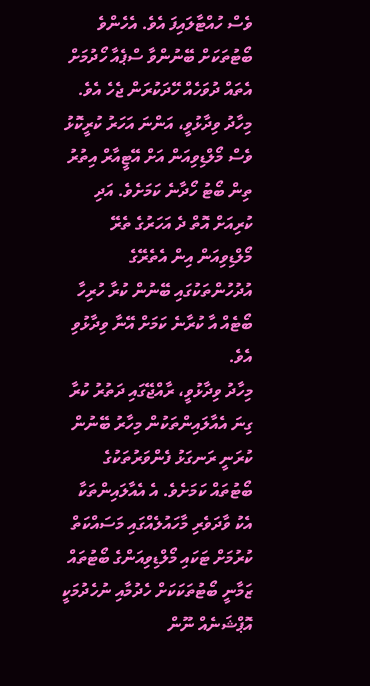ވެސް ހުއްޓާލައިފަ އެވެ. އެހެންވެ ބޯޓުތަކަށް ބޭނުންވާ ސްޕެއާ ހޯދުމަށް އެތައް ދުވަހެއް ހޭދަކުރަން ޖެހެ އެވެ.
މިހާދު ވިދާޅުވީ، އަންނަ އަހަރު ކުރީކޮޅު ވެސް މޯލްޑިވިއަން އަށް އޭޓީއާރް އިތުރު ތިން ބޯޓު ހޯދާނެ ކަމަށެވެ. އަދި ކުރިއަށް އޮތް ދެ އަހަރުގެ ތެރޭ މޯލްޑިވިއަން އިން އެތެރޭގެ އުދުހުންތަކުގައި ބޭނުން ކުރާ ހުރިހާ ބޯޓެއް އާ ކުރާނެ ކަމަށް އޭނާ ވިދާޅުވި އެވެ.
މިހާދު ވިދާޅުވީ، ރާއްޖޭގައި ދަތުރު ކުރާ ގިނަ އެއާލައިންތަކުން މިހާރު ބޭނުން ކުރަނީ ރަނގަޅު ފެންވަރުތަކުގެ ބޯޓުތައް ކަމަށެވެ. އެ އެއާލައިންތަކާ އެކު ވާދަވެރި މާހައުލެއްގައި މަސައްކަތް ކުރުމަށް ޓަކައި މޯލްޑިވިއަންގެ ބޯޓުތައް ޒަމާނީ ބޯޓުތަކަކަށް ހެދުމާއި ނުހެދުމަކީ އޮޕްޝަނެއް ނޫން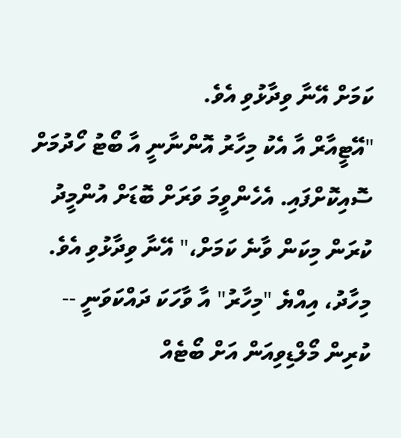ކަމަށް އޭނާ ވިދާޅުވި އެވެ.
"އޭޓީއާރް އާ އެކު މިހާރު އޮންނާނީ އާ ބޯޓު ހޯދުމަށް ސޮއިކޮށްފައި. އެހެންވީމަ ވަރަށް ބޮޑަށް އުންމީދު ކުރަން މިކަން ވާނެ ކަމަށް،" އޭނާ ވިދާޅުވި އެވެ.
މިހާދު، އިއްޔެ "މިހާރު" އާ ވާހަކަ ދައްކަވަނީ --
ކުރިން މޯލްޑިވިއަން އަށް ބޯޓެއް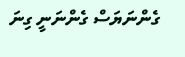ގެންނަޔަސް ގެންނަނީ ގިނަ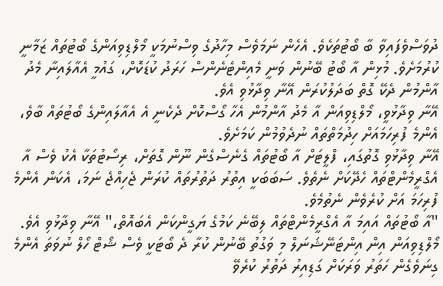ދުވަސްވެފައިވާ ބާ ބޯޓުތަކެވެ. އެހެން ނަމަވެސް މިހާދުގެ ވިސްނުމަކީ މޯލްޑިވިއަންގެ ބޯޓުތައް ޒަމާނީ ކުރުމަށެވެ. މުޅިން އާ ބޯޓު ބޭނުން ވަނީ މެއިންޓެނެންސް ހަރަދު ކުޑަކޮށް، ގައުމީ އެއާލައިނާ މެދު އާންމުން ދެކޭ ގޮތް ބަދަލުކުރަން އޭނާ ވިދާޅުވި އެވެ.
އޭނާ ވިދާޅުވީ، މޯލްޑިވިއަން އާ މެދު އާންމުން އެހާ ގޯސްކޮށް ދެކެނީ އެ އެއާލައިންގެ ބޯޓުތައް ބާވެ، އެންމެ ފުރިހަމައަށް ހިދުމަތްތައް ނުދެވުމުން ކަމަށެވެ.
އޭނާ ވިދާޅުވި ގޮތުގައި، ފްލީޓަށް އާ ބޯޓުތައް ގެނެސްގެން ނޫން ގޮތަށް، ރިސޯޓުތަކާ އެކު ވެސް އާ އެގްރީމެންޓްތައް ހެދޭކަށް ނެތެވެ. ސަބަބަކީ އިތުރު ދަތުރުތައް ކުރަން ޖެހިއްޖެ ނަމަ، އެކަން އެންމެ ފުރިހަމަ އަށް ކުރެވެން ނެތުމެވެ.
"އާ ބޯޓުތައް އައިމަ އާ އެގްރީމެންޓްތައް ލިބޭނެ ކަމުގެ ޔަގީންކަން އެބައޮތް،" އޭނާ ވިދާޅުވި އެވެ.
މޯލްޑިވިއަން އިން އިންޓަނޭޝަނަލް މި ވަގުތު ބޭނުން ކުރާ ދެ ބޯޓަކީ ވެސް ޝޯޓް ހޯލް ނުވަތަ އެންމެ ގިނަވެގެން ހަތަރު ވަރަކަށް ގަޑިއިރު ދަތުރު ކުރެވޭ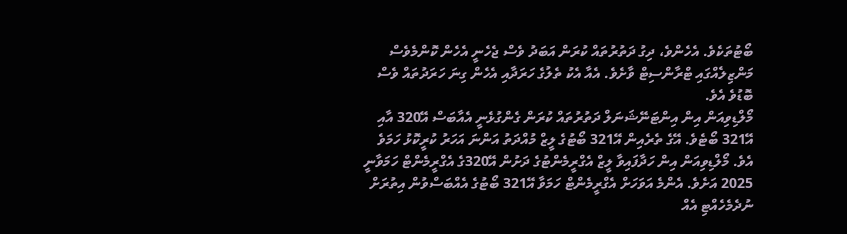ބޯޓުތަކެވެ. އެހެންވެ، ދިގު ދަތުރުތައް ކުރަން އަބަދު ވެސް ޖެހެނީ އެހެން ކޮންމެވެސް މަންޒިލެއްގައި ޓްރާންސިޓް ވާށެވެ. އެއާ އެކު ތެލުގެ ހަރަދާއި އެހެން ގިނަ ހަރަދުތައް ވެސް ބޮޑުވެ އެވެ.
މޯލްޑިވިއަން އިން އިންޓަނޭޝަނަލް ދަތުރުތައް ކުރަން ގެންގުޅެނީ އެއާބަސް އޭ320 އާއި އޭ321 ބޯޓެވެ. އޭގެ ތެރެއިން އޭ321 ބޯޓުގެ ލީޒް މުއްދަތު އަންނަ އަހަރު ކުރީކޮޅު ހަމަވެ އެވެ. މޯލްޑިވިއަން އިން ހަދާފައިވާ ލީޒް އެގްރީމެންޓުގެ ދަށުން އޭ320ގެ އެގްރީމެންޓް ހަމަވާނީ 2025 އަށެވެ. އެންމެ އަވަހަށް އެގްރީމެންޓް ހަމަވާ އޭ321 ބޯޓުގެ އެއްބަސްވުން އިތުރަށް ނުދެމެހެއްޓި އެއް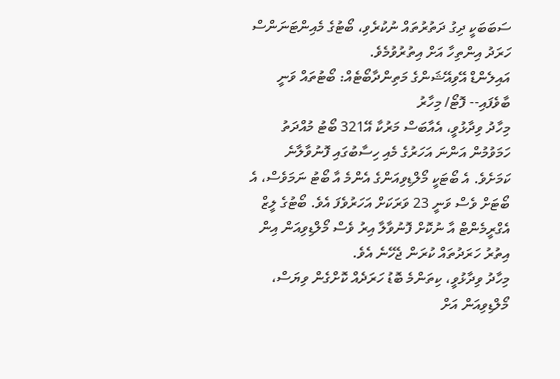ސަބަބަކީ ދިގު ދަތުރުތައް ނުކުރެވި، ބޯޓުގެ މެއިންޓަނަންސް ހަރަދު އިންތިހާ އަށް އިތުރުވުމެވެ.
އައިލެންޑް އޭވިއޭޝަންގެ މަތިންދާބޯޓެއް: ބޯޓުތައް ވަނީ ބާވެފައި-- ފޮޓޯ/ މިހާރު
މިހާދު ވިދާޅުވީ، އެއާބަސް މަރުކާ އޭ321 ބޯޓު މުއްދަތު ހަމަވުމުން އަންނަ އަހަރުގެ މެއި ހިސާބުގައި ފޮނުވާލާނެ ކަމަށެވެ. އެ ބޯޓަކީ މޯލްޑިވިއަންގެ އެންމެ އާ ބޯޓު ނަމަވެސް، އެ ބޯޓަށް ވެސް ވަނީ 23 ވަރަކަށް އަހަރުވެފަ އެވެ. ބޯޓުގެ ލީޒް އެގްރީމެންޓް އާ ނުކޮށް ފޮނުވާލާ އިރު ވެސް މޯލްޑިވިއަން އިން އިތުރު ހަރަދުތައް ކުރަން ޖެހޭނެ އެވެ.
މިހާދު ވިދާޅުވީ، ކިތަންމެ ބޮޑު ހަރަދެއް ކޮށްގެން ވިޔަސް، މޯލްޑިވިއަން އަށް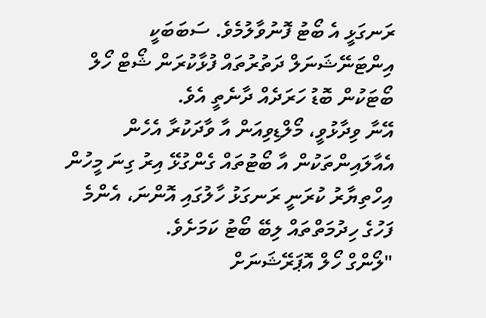ރަނގަޅީ އެ ބޯޓު ފޮނުވާލުމެވެ. ސަބަބަކީ އިންޓަނޭޝަނަލް ދަތުރުތައް ފުޅާކުރަން ޝޯޓް ހޯލް ބޯޓަކުން ބޮޑު ހަރަދެއް ދާނެތީ އެވެ.
އޭނާ ވިދާޅުވީ، މޯލްޑިވިއަން އާ ވާދަކުރާ އެހެން އެއާލައިންތަކުން އާ ބޯޓުތައް ގެންގުޅޭ އިރު ގިނަ މީހުން އިހްތިޔާރު ކުރަނީ ރަނގަޅު ހާލުގައި އޮންނަ، އެންމެ ފަހުގެ ހިދުމަތްތައް ލިބޭ ބޯޓު ކަމަށެވެ.
"ލޯންގް ހޯލް އޮޕަރޭޝަނަށް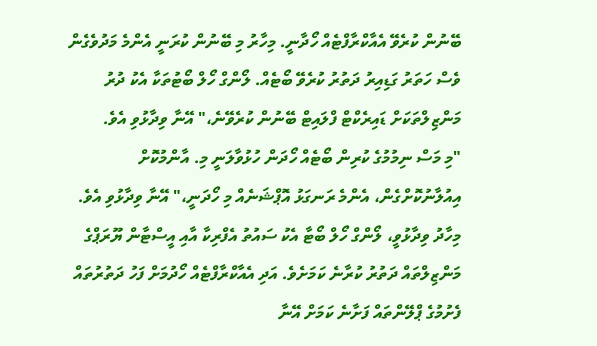ބޭނުން ކުރެވޭ އެއާކްރާފްޓެއް ހޯދާނީ. މިހާރު މި ބޭނުން ކުރަނީ އެންމެ މަދުވެގެން ވެސް ހަތަރު ގަޑިއިރު ދަތުރު ކުރެވޭ ބޯޓެއް. ލޯންގް ހޯލް ބޯޓުތަކާ އެކު ދުރު މަންޒިލްތަކަށް ޑައިރެކްޓް ފްލައިޓް ބޭނުން ކުރެވޭނެ،" އޭނާ ވިދާޅުވި އެވެ.
"މި މަސް ނިމުމުގެ ކުރިން ބޯޓެއް ހޯދަން ހުޅުވާލަނީ މި. އާންމުކޮށް އިއުލާނުކޮށްގެން، އެންމެ ރަނގަޅު އޮޕްޝަނެއް މި ހޯދަނީ،" އޭނާ ވިދާޅުވި އެވެ.
މިހާދު ވިދާޅުވީ، ލޯންގް ހޯލް ބޯޓާ އެކު ސައުތު އެފްރިކާ އާއި އީސްޓާން ޔޫރަޕްގެ މަންޒިލްތައް ދަތުރު ކުރާނެ ކަމަށެވެ. އަދި އެއާކްރާފްޓެއް ހޯދުމަށް ފަހު ދަތުރުތައް ފެށުމުގެ ޕްލޭންތައް ފަށާނެ ކަމަށް އޭނާ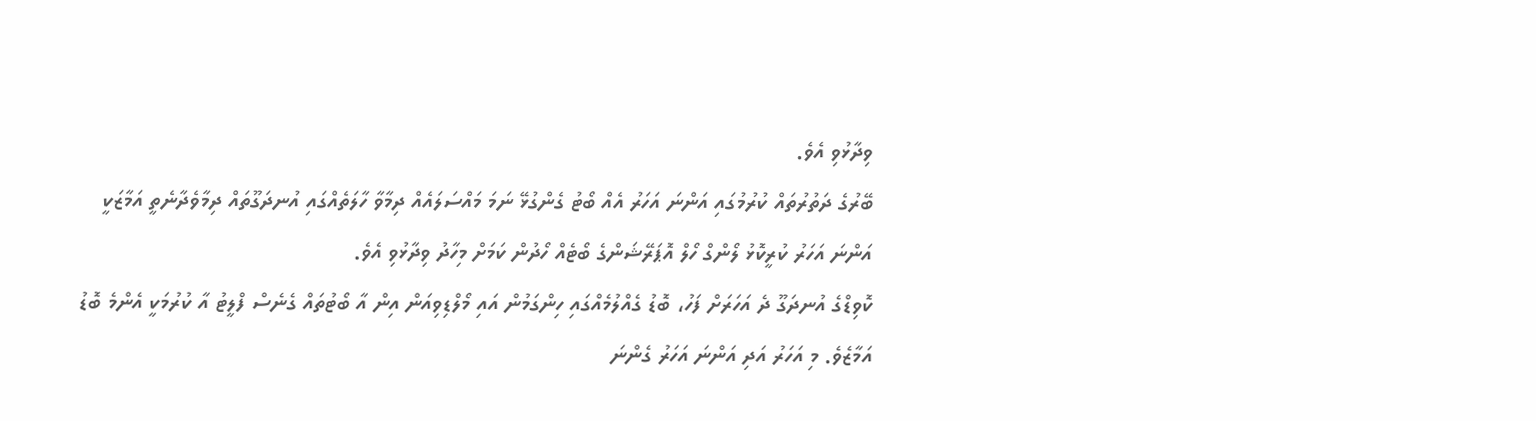ވިދާޅުވި އެވެ.
ބޭރުގެ ދަތުރުތައް ކުރުމުގައި އަންނަ އަހަރު އެއް ބޯޓު ގެންގުޅޭ ނަމަ މައްސަލައެއް ދިމާވާ ހާލަތެއްގައި އުނދަގޫތައް ދިމާވެދާނެތީ އަމާޒަކީ އަންނަ އަހަރު ކުރީކޮޅު ލޯންގް ހޯލް އޮޕަރޭޝަންގެ ބޯޓެއް ހޯދުން ކަމަށް މިހާދު ވިދާޅުވި އެވެ.
ކޮވިޑްގެ އުނދަގޫ ދެ އަހަރަށް ފަހު، ބޮޑު ގެއްލުމެއްގައި ހިންގަމުން އައި މޯލްޑިވިއަން އިން އާ ބޯޓުތައް ގެނެސް ފްލީޓު އާ ކުރުމަކީ އެންމެ ބޮޑު އަމާޒެވެ. މި އަހަރު އަދި އަންނަ އަހަރު ގެންނަ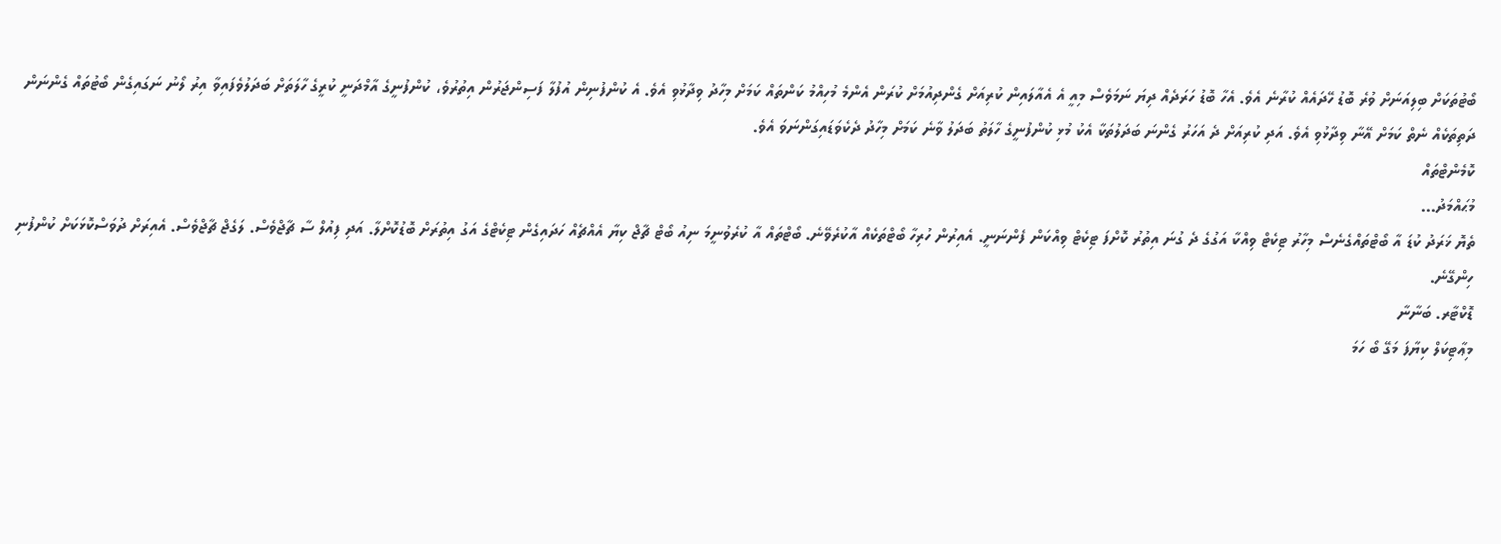ބޯޓުތަކަށް ބިލިއަނަށް ވުރެ ބޮޑު ހޭދައެއް ކުރާނެ އެވެ. އެހާ ބޮޑު ހަރަދެއް ދިޔަ ނަމަވެސް މިއީ އެ އެއާލައިން ކުރިއަށް ގެންދިއުމަށް ކުރަން އެންމެ މުހިއްމު ކަންތައް ކަމަށް މިހާދު ވިދާޅުވި އެވެ. އެ ކުންފުނިން އުފުލާ ފަސިންޖަރުން އިތުރުވެ، ކުންފުނީގެ އާމްދަނީ ކުރީގެ ހާލަތަށް ބަދަލުވެފައިވާ އިރު ލޯނު ނަގައިގެން ބޯޓުތައް ގެންނަން ދަތިތަކެއް ނެތް ކަމަށް އޭނާ ވިދާޅުވި އެވެ. އަދި ކުރިއަށް ދެ އަހަރު ގެންނަ ބަދަލުތަކާ އެކު މުޅި ކުންފުނީގެ ހާލަތު ބަދަލު ވާނެ ކަމަށް މިހާދު ދެކެވަޑައިގަންނަވަ އެވެ.
ކޮމެންޓްތައް
މުޙައްމަދު...
ތެޔޮ ޚަރަދު ކުޑަ އާ ބޯޓްތައްގެނެސް މިހާރު ޓިކެޓް ވިއްކާ އަގުގެ ދެ ގުނަ އިތުރު ކޮށްފަ ޓިކެޓް ވިއްކަން ފެންނަނީ. އެއިރުން ހުރިހާ ބޯޓްތަކެއް އާކުރެވޭނެ. ބޯޓްތައް އާ ކުރެވުނީމަ ނިއު ބޯޓް ޗާޖް ކިޔާ އެއްޗެއް ހަދައިގެން ޓިކެޓްގެ އަގު އިތުރަށް ބޮޑުކޮށްލާ. އަދި ފިއުލް ސާ ޗާޖްވެސް. ލަގެޖް ޗާޖްވެސް. އެއިރަށް ދުވަސްކޮޅަކަށް ކުންފުނި ހިންގޭނެ.
ޑޮކްޓާރ. ބަނާނާ
މިޢާޓިކަލް ކިޔާފަ މަގޭ ބޯ ހަމަ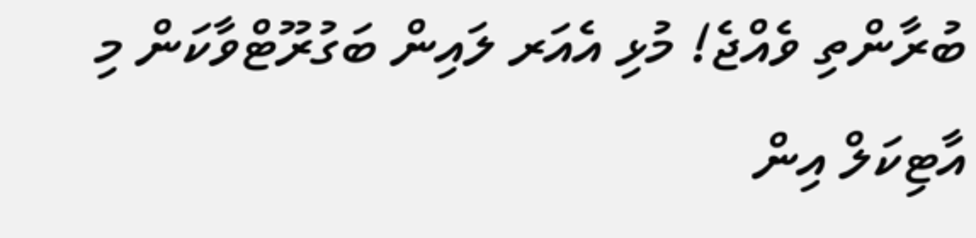ބުރާންތި ވެއްޖެ! މުޅި އެއަރ ލައިން ބަގުރޫޓްވާކަން މި އާޓިކަލް އިން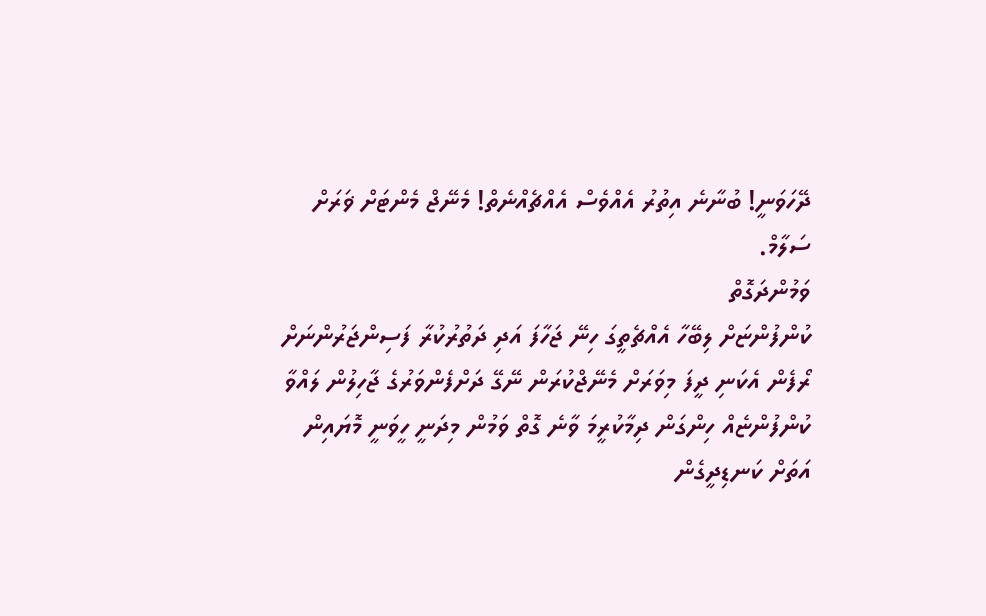ދޭހަވަނީ! ބުނާނެ އިތުރު އެއްވެސް އެއްޗެއްނެތް! މެނޭޖް މެންޓަށް ޥަރަށް ސަލާމް.
ވަމުންދަގޮތް
ކުންފުންޏަށް ލިބޭހާ އެއްޗެތީގަ ހިނޭ ޖަހާފަ އަދި ދަތުރުކުރާ ފަސިންޖަރުންނަށް ރޯފެން އެކަނި ދީފަ މިވަރަށް މެނޭޖްކުރަން ނޭގޭ ދަށްފެންވަރުގެ ޖާހިލުން ލައްވާ ކުންފުންޏެއް ހިންގަން ދިމާކުރީމަ ވާނެ ގޮތް ވަމުން މިދަނީ ހީވަނީ މޮޔައިން އަތަށް ކަނޑިދީގެން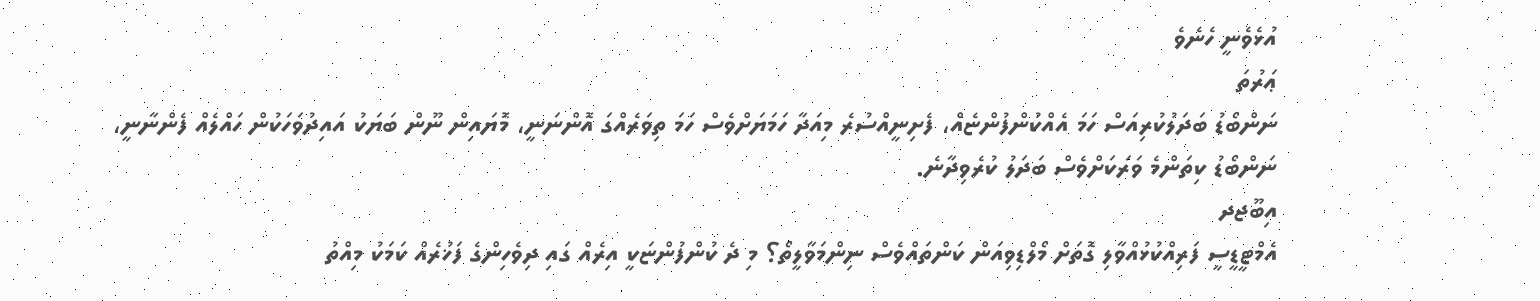އުޅެވެނީ ހެނެވެ
ޢަރުތަ
ނަންބޯޑު ބަދަލުކުރިއަސް ހަމަ އެއްކުންފުންޏެއް، ފެށިނީއްސުރެ މިއަދާ ހަމަޔަށްވެސް ހަމަ ތިވަރެއްގަ އޮންނަނީ، މޮޔައިން ނޫން ބަޔަކު އައިދުވަހަކުން ހައްލެއް ފެންނާނީ، ނަންބޯޑު ކިތަންމެ ވަރަކަށްވެސް ބަދަލު ކުރެވިދާނެ.
އިބޫޖދ
އެމްޓީޑީސީ ފަރިއްކުޅުއްވާލި ގޮތަށް މޯލްޑިވިއަން ކަންތައްވެސް ނިންމަވާލީތޯ؟ މި ދެ ކުންފުންޏަކީ އިރެއް ގައި ދިވެހިންގެ ފަޚުރެއް ކަމަކު މިއްތު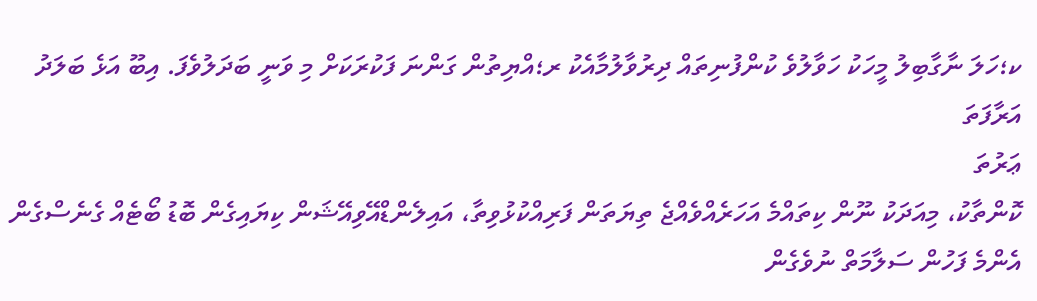ކ؛ހަލަ ނާގާބިލު މީހަކު ހަވާލުވެ ކުންފުނިތައް ދިރުވާލުމާއެކު ރ؛އްޔިތުން ގަންނަ ފަކުރަކަށް މި ވަނީ ބަދަލުވެފަ. އިބޫ އަޅެ ބަލަދު އަރާފަތަ
ޢަރުތަ
ކޮންތާކު، މިއަދަކު ނޫން ކިތައްމެ އަހަރެއްވެއްޖެ ތިޔަތަން ފަރިއްކުޅުވިތާ، އައިލެންޑްއޭވިއޭޝަން ކިޔައިގެން ބޮޑު ބޯޓެއް ގެނެސްގެން އެންމެ ފަހުން ސަލާމަތް ނުވެގެން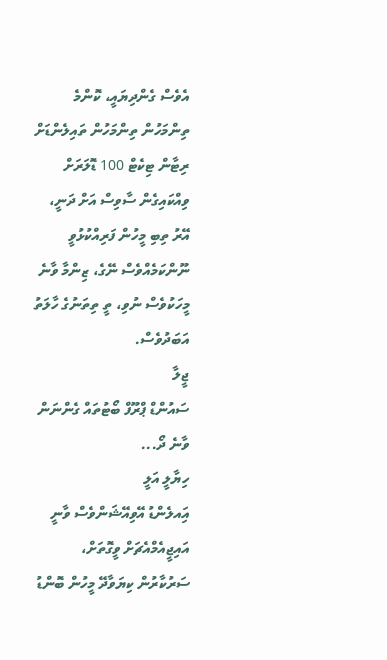އެވެސް ގެންދިޔައީ، ކޮންމެ ތިންމަހުން ތިންމަހުން ތައިލެންޑަށް ރިޓާން ޓިކެޓް 100 ޑޮލަރަށް ވިއްކައިގެން ސާވިސް އަށް ދަނީ، އޭރު ތިބި މީހުން ފަރިއްކުޅުވީ ނޫންކަމެއްވެސް ނޭގެ، ޒިންމާ ވާނެ މީހަކުވެސް ނުވި، ތީ ތިތަނުގެ ހާލަތު އަބަދުވެސް.
ޖީލާ
ސައުންޑް ޕްރޫފް ބޯޓުތައް ގެންނަން ވާނެ ދޯ...
ހިޔާލީ އަލީ
އަިއލެންޑު އޭވިއޭޝަންވެސް ވާނީ އައިޖީއެމްއެޗަށް ވީގޮތަށް، ސަރުކާރުން ކިޔަވާދޭ މީހުން ބޮންޑު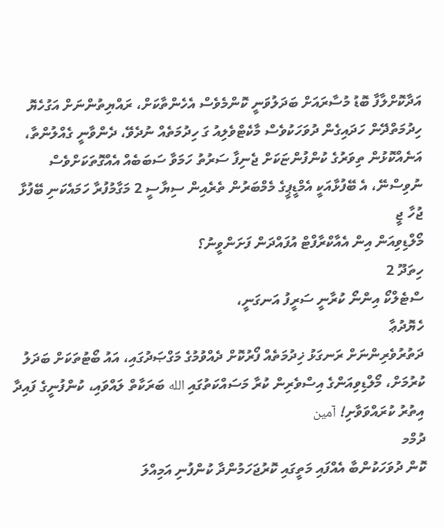އަދާކޮށްލާފާ ބޮޑު މުސާރައަށް ބަދަލުވަނީ ކޮންމެވެސް އެހެންތާކަށް، ރައްޔިތުންނަށް އަގުހެޔޮ ހިދުމަތްދޭން ހަދައިގެން ދުވަހަކުވެސް މާކެޓްވެލިއު ގަ ހިދުމަތެއް ނުދެވޭ، ދެންވާނީ ގެއްލުންތާ، އަނެއްކޮޅުން ތިވަރުގެ ކުންފުންޏަކަށް ޖެނިފާ ސަރުތު ހަމަވާ ސަބަބެއް އެއްގޮތަކަށްވެސް ނުވިސްނޭ، އެ ބޭފުޅާއަކީ އެމްޑީޕީގެ މެމްބަރުން ތެރެއިން ސިޔާސީ 2 މަގާމުފުރާ ހަމައެކަނި ބޭފުޅާ
ޖުހާ ޖީ
މޯލްޑިވިއަން އިން އެއާކްރާފްޓް އުފައްދަން ފަށަންވީނު؟
ހިތަދޫ 2
ސްޓެލްކޯ އިންނޯ ކުރާނީ ސަރީފު އަނގަނީ،
ހެޔޮދުޢާ
ދަތުރުވެރިންނަށް ރަނގަޅު ޚިދުމަތެއް ފޯރުކޮށް ދެއްވުމުގެ މަގްޞަދުގައި، އައު ބޯޓުތަކަށް ބަދަލު ކުރުމަށް، މޯލްޑިވިއަންގެ އިސްވެރިން ކުރާ މަސައްކަތުގައި الله ބަރަކާތް ލައްވައި، ކުންފުނީގެ ފައިދާ އިތުރު ކުރައްވަވާށި! آمين
ދުމްމ
ކޮން ދުވަހަކުންބާ އެއްފައި މަތީގައި ކޮރުޖަހަމުންދާ ކުންފުނި އަމިއްލަ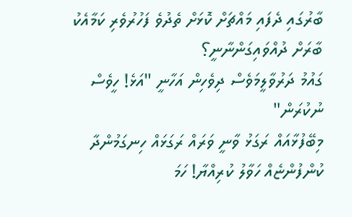ބާރުގައި ދެފައި މައްޗަށް ކޮޅަށް ތެދުވެ ފަހުރުވެރި ކަމާއެކު ބާރަށް ދުއްވައިގަންނާނީ؟
ގައުމު ދަރުވާލީމަވެސް ދިވެހިން އަހާނީ "އަޅެ! ހީވެސް ނުކުރަން"
މިބޭފުޅާއައް ރަގަޅު ވާނީ ވަރައް ރަގަޅައް ހިނގަމުންދާ ކުންފުންޏެއް ހަވާލު ކުރިއްޔާ! ހަމަ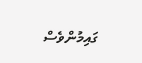ގައިމުންވެސް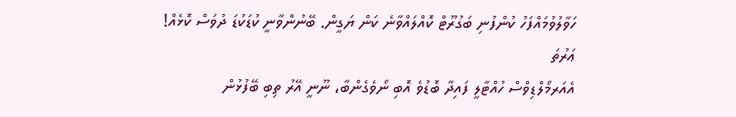ހަވާލުވުމައްފަހު ކުންފުނި ބަގުރޫޓް ކޮއްލައްވާނެ ކަން ޔަގީން. ބޭނުންވާނީ ކުޑަކުޑަ ދުވަސް ކޮޅެއް!
ޢަރުތަ
އެއަރމޯލްޑިވްސް ހުއްޓާލީ ފައިދާ ބޮޑުވެ އޮބި ނޯވެގެންބާ، ނޫނީ އޭރު ތިބި ބޭފުޅުން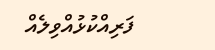ފަރިއްކުޅުއްވިލެއް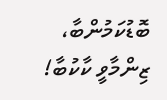ބޮޑުކަމުންބާ، ޒިންމާވީ ކާކުބާ!